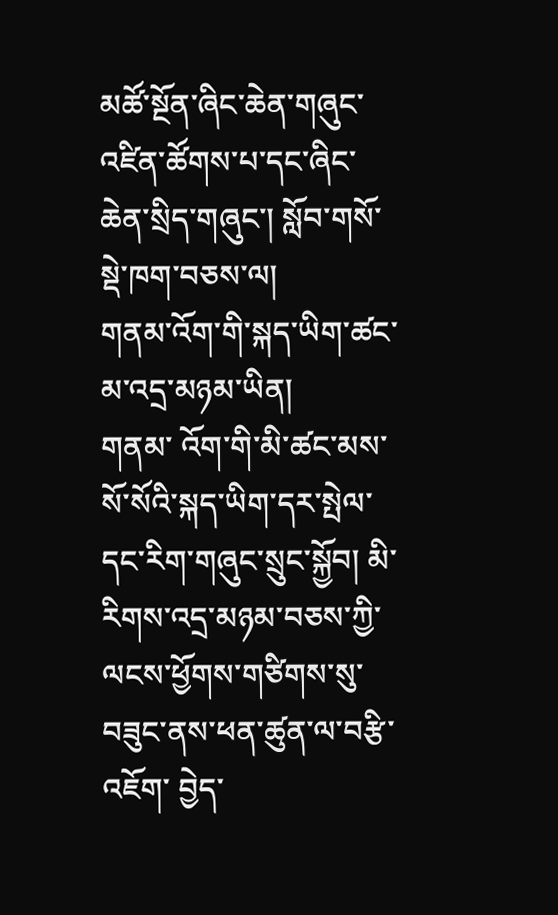མཚོ་སྔོན་ཞིང་ཆེན་གཞུང་འཛིན་ཚོགས་པ་དང་ཞིང་ཆེན་སྲིད་གཞུང་། སློབ་གསོ་སྡེ་ཁག་བཅས་ལ།
གནམ་འོག་གི་སྐད་ཡིག་ཚང་མ་འདྲ་མཉམ་ཡིན།
གནམ་ འོག་གི་མི་ཚང་མས་སོ་སོའི་སྐད་ཡིག་དར་སྤེལ་དང་རིག་གཞུང་སྲུང་སྐྱོབ། མི་རིགས་འདྲ་མཉམ་བཅས་ཀྱི་ལངས་ཕྱོགས་གཙིགས་སུ་བཟུང་ནས་ཕན་ཚུན་ལ་བརྩི་འཇོག་ བྱེད་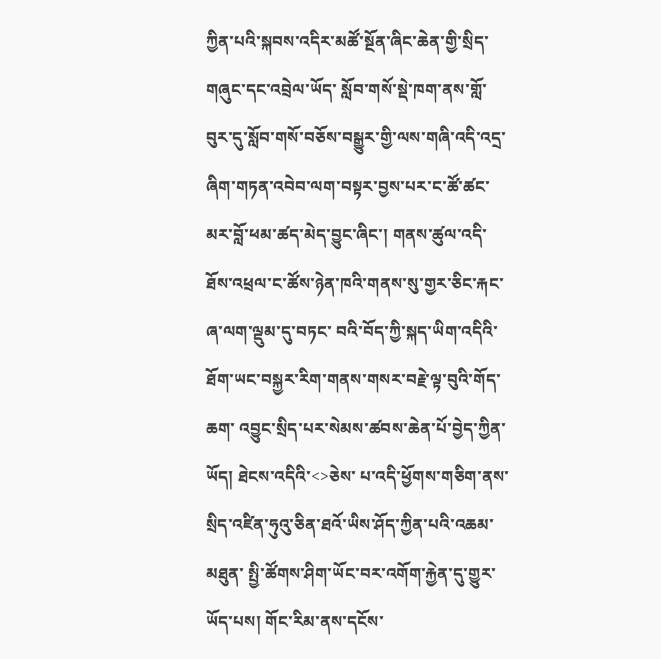ཀྱིན་པའི་སྐབས་འདིར་མཚོ་སྔོན་ཞིང་ཆེན་གྱི་སྲིད་གཞུང་དང་འབྲེལ་ཡོད་ སློབ་གསོ་སྡེ་ཁག་ནས་གློ་བུར་དུ་སློབ་གསོ་བཅོས་བསྒྱུར་གྱི་ལས་གཞི་འདི་འདྲ་ ཞིག་གཏན་འབེབ་ལག་བསྟར་བྱས་པར་ང་ཚོ་ཚང་མར་བློ་ཕམ་ཚད་མེད་བྱུང་ཞིང་། གནས་ཚུལ་འདི་ཐོས་འཕྲལ་ང་ཚོས་ཉེན་ཁའི་གནས་སུ་གྱར་ཅིང་རྐང་ཞ་ལག་ལྡུམ་དུ་བཏང་ བའི་བོད་ཀྱི་སྐད་ཡིག་འདིའི་ཐོག་ཡང་བསྐྱར་རིག་གནས་གསར་བརྗེ་ལྟ་བུའི་གོད་ཆག་ འབྱུང་སྲིད་པར་སེམས་ཚབས་ཆེན་པོ་བྱེད་ཀྱིན་ཡོད། ཐེངས་འདིའི་<>ཅེས་ པ་འདི་ཕྱོགས་གཅིག་ནས་སྲིད་འཛིན་ཧུའུ་ཅིན་ཐའོ་ཡིས་ཤོད་ཀྱིན་པའི་འཆམ་མཐུན་ སྤྱི་ཚོགས་ཤིག་ཡོང་བར་འགོག་རྐྱེན་དུ་གྱུར་ཡོད་པས། གོང་རིམ་ནས་དངོས་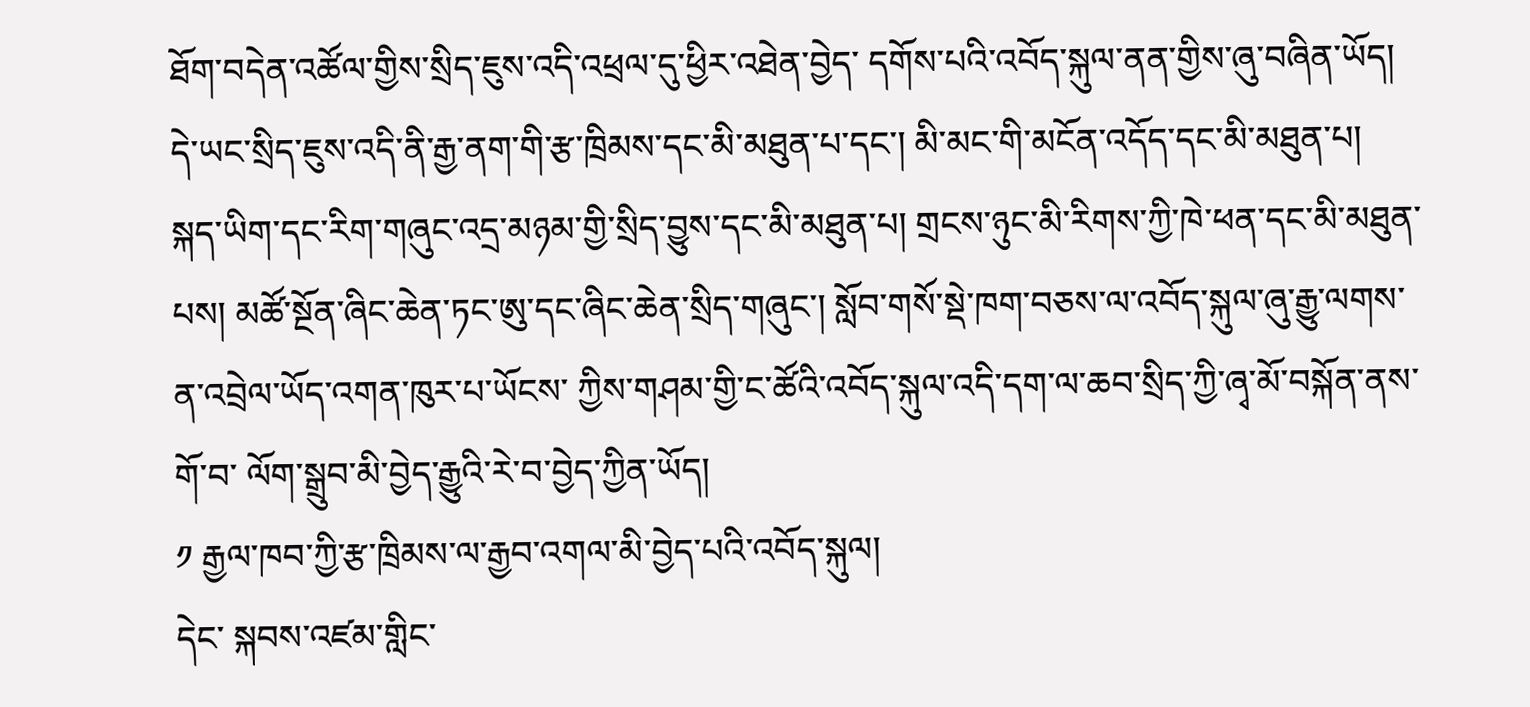ཐོག་བདེན་འཚོལ་གྱིས་སྲིད་ཇུས་འདི་འཕྲལ་དུ་ཕྱིར་འཐེན་བྱེད་ དགོས་པའི་འབོད་སྐུལ་ནན་གྱིས་ཞུ་བཞིན་ཡོད།
དེ་ཡང་སྲིད་ཇུས་འདི་ནི་རྒྱ་ནག་གི་རྩ་ཁྲིམས་དང་མི་མཐུན་པ་དང་། མི་མང་གི་མངོན་འདོད་དང་མི་མཐུན་པ། སྐད་ཡིག་དང་རིག་གཞུང་འདྲ་མཉམ་གྱི་སྲིད་བྱུས་དང་མི་མཐུན་པ། གྲངས་ཉུང་མི་རིགས་ཀྱི་ཁེ་ཕན་དང་མི་མཐུན་པས། མཚོ་སྔོན་ཞིང་ཆེན་ཏང་ཨུ་དང་ཞིང་ཆེན་སྲིད་གཞུང་། སློབ་གསོ་སྡེ་ཁག་བཅས་ལ་འབོད་སྐུལ་ཞུ་རྒྱུ་ལགས་ན་འབྲེལ་ཡོད་འགན་ཁུར་པ་ཡོངས་ ཀྱིས་གཤམ་གྱི་ང་ཚོའི་འབོད་སྐུལ་འདི་དག་ལ་ཆབ་སྲིད་ཀྱི་ཞྭ་མོ་བསྐོན་ནས་གོ་བ་ ལོག་སྒྲུབ་མི་བྱེད་རྒྱུའི་རེ་བ་བྱེད་ཀྱིན་ཡོད།
༡ རྒྱལ་ཁབ་ཀྱི་རྩ་ཁྲིམས་ལ་རྒྱབ་འགལ་མི་བྱེད་པའི་འབོད་སྐུལ།
དེང་ སྐབས་འཛམ་གླིང་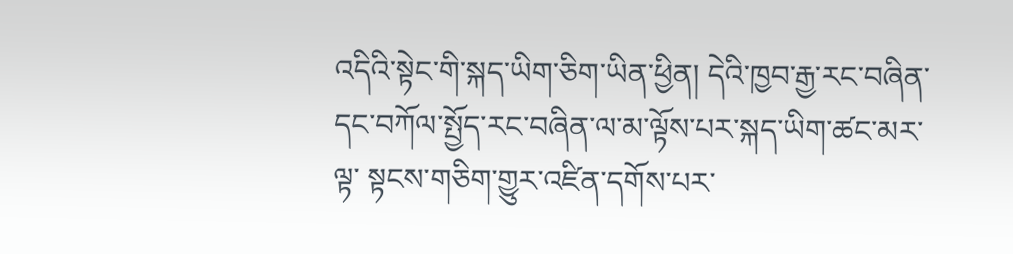འདིའི་སྟེང་གི་སྐད་ཡིག་ཅིག་ཡིན་ཕྱིན། དེའི་ཁྱབ་རྒྱ་རང་བཞིན་དང་བཀོལ་སྤྱོད་རང་བཞིན་ལ་མ་ལྟོས་པར་སྐད་ཡིག་ཚང་མར་ལྟ་ སྟངས་གཅིག་གྱུར་འཛིན་དགོས་པར་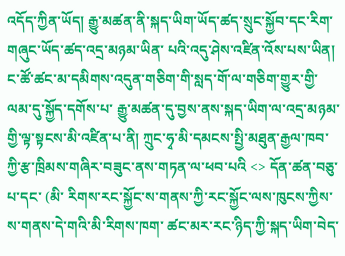འདོད་ཀྱིན་ཡོད། རྒྱུ་མཚན་ནི་སྐད་ཡིག་ཡོད་ཚད་སྲུང་སྐྱོབ་དང་རིག་གཞུང་ཡོད་ཚད་འདྲ་མཉམ་ཡིན་ པའི་འདུ་ཤེས་འཛིན་འོས་པས་ཡིན། ང་ཚོ་ཚང་མ་དམིགས་འདུན་གཅིག་གི་སླད་གོ་ལ་གཅིག་གྱུར་གྱི་ལམ་དུ་སྐྱོད་དགོས་པ་ རྒྱུ་མཚན་དུ་བྱས་ནས་སྐད་ཡིག་ལ་འདྲ་མཉམ་གྱི་ལྟ་སྟངས་མི་འཛིན་པ་ནི། ཀྲུང་ཧྭ་མི་དམངས་སྤྱི་མཐུན་རྒྱལ་ཁབ་ཀྱི་རྩ་ཁྲིམས་གཞིར་བཟུང་ནས་གཏན་ལ་ཕབ་པའི <> དོན་ཚན་བཅུ་པ་དང་ (མི་ རིགས་རང་སྐྱོང་ས་གནས་ཀྱི་རང་སྐྱོང་ལས་ཁུངས་ཀྱིས་ས་གནས་དེ་གའི་མི་རིགས་ཁག་ ཚང་མར་རང་ཉིད་ཀྱི་སྐད་ཡིག་བེད་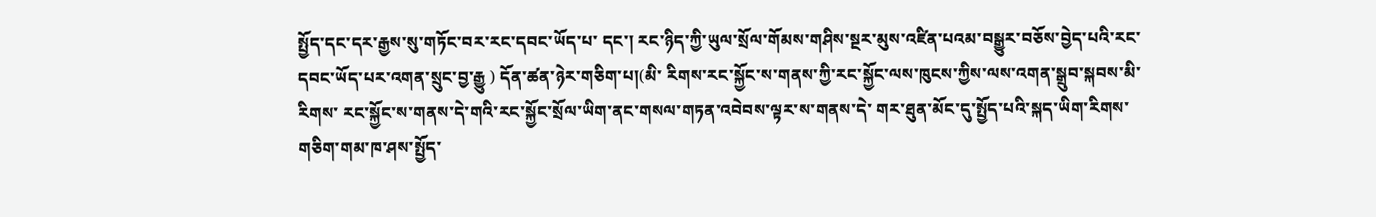སྤྱོད་དང་དར་རྒྱས་སུ་གཏོང་བར་རང་དབང་ཡོད་པ་ དང་། རང་ཉིད་ཀྱི་ཡུལ་སྲོལ་གོམས་གཤིས་སྔར་མུས་འཛིན་པའམ་བསྒྱུར་བཅོས་བྱེད་པའི་རང་ དབང་ཡོད་པར་འགན་སྲུང་བྱ་རྒྱུ ) དོན་ཚན་ཉེར་གཅིག་པ།(མི་ རིགས་རང་སྐྱོང་ས་གནས་ཀྱི་རང་སྐྱོང་ལས་ཁུངས་ཀྱིས་ལས་འགན་སྒྲུབ་སྐབས་མི་རིགས་ རང་སྐྱོང་ས་གནས་དེ་གའི་རང་སྐྱོང་སྲོལ་ཡིག་ནང་གསལ་གཏན་འབེབས་ལྟར་ས་གནས་དེ་ གར་ཐུན་མོང་དུ་སྤྱོད་པའི་སྐད་ཡིག་རིགས་གཅིག་གམ་ཁ་ཤས་སྤྱོད་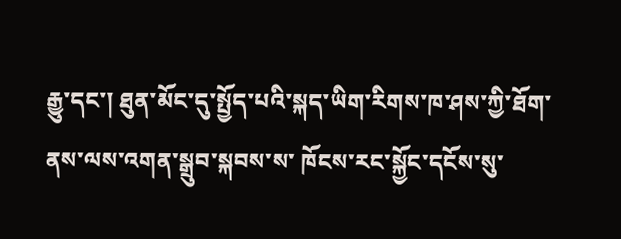རྒྱུ་དང་། ཐུན་མོང་དུ་སྤྱོད་པའི་སྐད་ཡིག་རིགས་ཁ་ཤས་ཀྱི་ཐོག་ནས་ལས་འགན་སྒྲུབ་སྐབས་ས་ ཁོངས་རང་སྐྱོང་དངོས་སུ་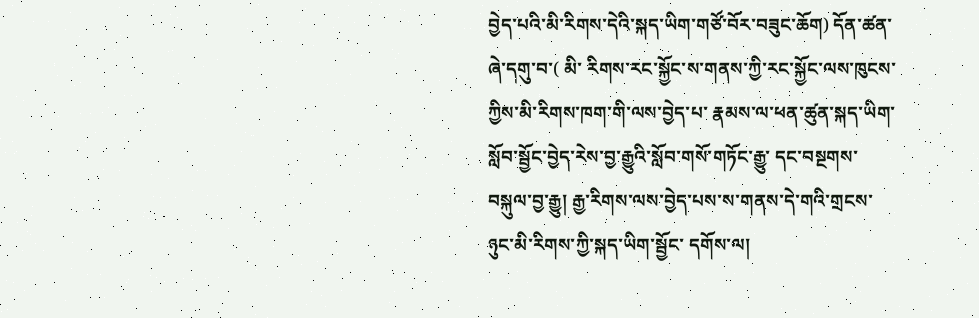བྱེད་པའི་མི་རིགས་དེའི་སྐད་ཡིག་གཙོ་བོར་བཟུང་ཆོག) དོན་ཚན་ཞེ་དགུ་བ་( མི་ རིགས་རང་སྐྱོང་ས་གནས་ཀྱི་རང་སྐྱོང་ལས་ཁུངས་ཀྱིས་མི་རིགས་ཁག་གི་ལས་བྱེད་པ་ རྣམས་ལ་ཕན་ཚུན་སྐད་ཡིག་སློབ་སྦྱོང་བྱེད་རེས་བྱ་རྒྱུའི་སློབ་གསོ་གཏོང་རྒྱུ་ དང་བསྔགས་བསྐུལ་བྱ་རྒྱུ། རྒྱ་རིགས་ལས་བྱེད་པས་ས་གནས་དེ་གའི་གྲངས་ཉུང་མི་རིགས་ཀྱི་སྐད་ཡིག་སྦྱོང་ དགོས་ལ།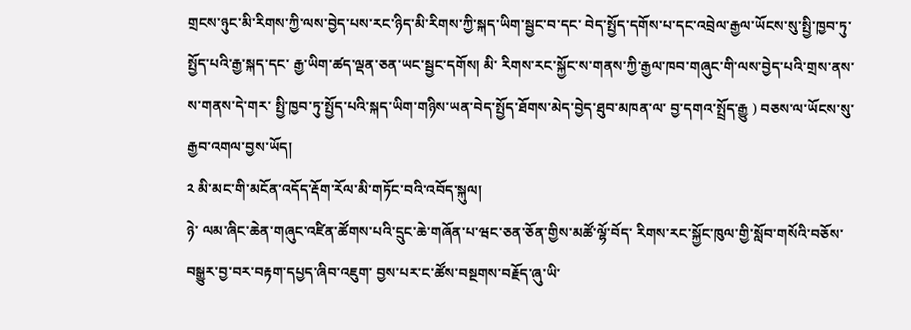གྲངས་ཉུང་མི་རིགས་ཀྱི་ལས་བྱེད་པས་རང་ཉིད་མི་རིགས་ཀྱི་སྐད་ཡིག་སྦྱང་བ་དང་ བེད་སྤྱོད་དགོས་པ་དང་འབྲེལ་རྒྱལ་ཡོངས་སུ་སྤྱི་ཁྱབ་ཏུ་སྤྱོད་པའི་རྒྱ་སྐད་དང་ རྒྱ་ཡིག་ཚད་ལྡན་ཅན་ཡང་སྦྱང་དགོས། མི་ རིགས་རང་སྐྱོང་ས་གནས་ཀྱི་རྒྱལ་ཁབ་གཞུང་གི་ལས་བྱེད་པའི་གྲས་ནས་ས་གནས་དེ་གར་ སྤྱི་ཁྱབ་ཏུ་སྤྱོད་པའི་སྐད་ཡིག་གཉིས་ཡན་བེད་སྤྱོད་ཐོགས་མེད་བྱེད་ཐུབ་མཁན་ལ་ བྱ་དགའ་སྤྲོད་རྒྱུ ) བཅས་ལ་ཡོངས་སུ་རྒྱབ་འགལ་བྱས་ཡོད།
༢ མི་མང་གི་མངོན་འདོད་རྡོག་རོལ་མི་གཏོང་བའི་འབོད་སྐུལ།
ཉེ་ ལམ་ཞིང་ཆེན་གཞུང་འཛིན་ཚོགས་པའི་དྲུང་ཆེ་གཞོན་པ་ཝང་ཅན་ཅོན་གྱིས་མཚོ་ལྷོ་བོད་ རིགས་རང་སྐྱོང་ཁུལ་གྱི་སློབ་གསོའི་བཅོས་བསྒྱུར་བྱ་བར་བརྟག་དཔྱད་ཞིབ་འཇུག་ བྱས་པར་ང་ཚོས་བསྔགས་བརྗོད་ཞུ་ཡི་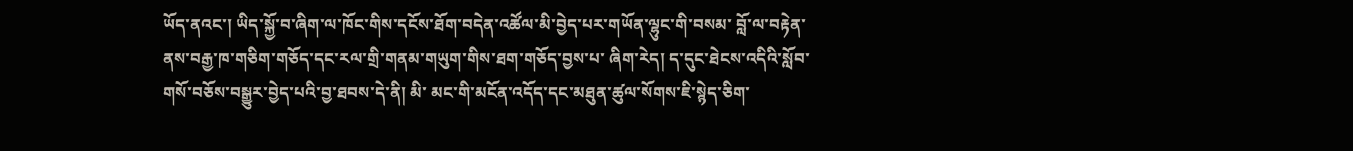ཡོད་ནའང་། ཡིད་སྐྱོ་བ་ཞིག་ལ་ཁོང་གིས་དངོས་ཐོག་བདེན་འཚོལ་མི་བྱེད་པར་གཡོན་ལྷུང་གི་བསམ་ བློ་ལ་བརྟེན་ནས་བརྒྱ་ཁ་གཅིག་གཅོད་དང་རལ་གྲི་གནམ་གཡུག་གིས་ཐག་གཅོད་བྱས་པ་ ཞིག་རེད། ད་དུང་ཐེངས་འདིའི་སློབ་གསོ་བཅོས་བསྒྱུར་བྱེད་པའི་བྱ་ཐབས་དེ་ནི། མི་ མང་གི་མངོན་འདོད་དང་མཐུན་ཚུལ་སོགས་ཇི་སྙེད་ཅིག་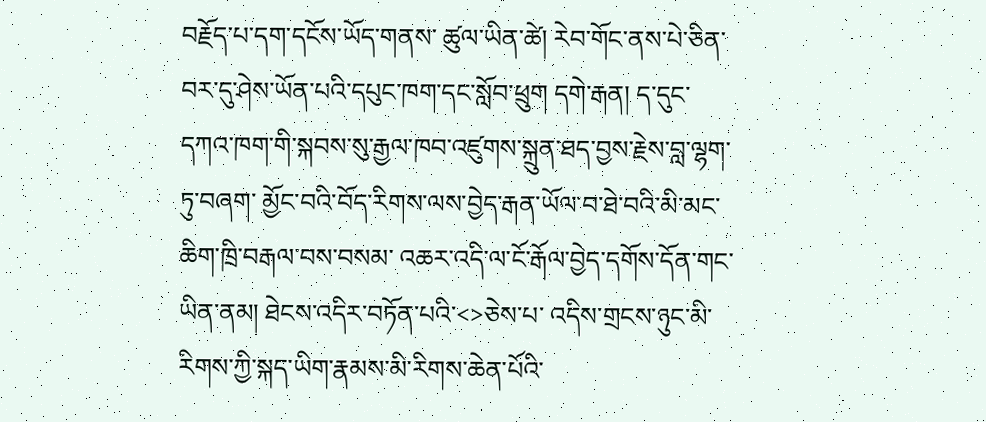བརྗོད་པ་དག་དངོས་ཡོད་གནས་ ཚུལ་ཡིན་ཚེ། རེབ་གོང་ནས་པེ་ཅིན་བར་དུ་ཤེས་ཡོན་པའི་དཔུང་ཁག་དང་སློབ་ཕྲུག དགེ་རྒན། ད་དུང་དཀའ་ཁག་གི་སྐབས་སུ་རྒྱལ་ཁབ་འཛུགས་སྐྲུན་ཐད་བྱས་རྗེས་བླ་ལྷག་ཏུ་བཞག་ མྱོང་བའི་བོད་རིགས་ལས་བྱེད་རྒན་ཡོལ་བ་ཐེ་བའི་མི་མང་ཆིག་ཁྲི་བརྒལ་བས་བསམ་ འཆར་འདི་ལ་ངོ་རྒོལ་བྱེད་དགོས་དོན་གང་ཡིན་ནམ། ཐེངས་འདིར་བཏོན་པའི་<>ཅེས་པ་ འདིས་གྲངས་ཉུང་མི་རིགས་ཀྱི་སྐད་ཡིག་རྣམས་མི་རིགས་ཆེན་པོའི་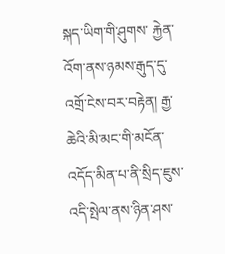སྐད་ཡིག་གི་ཤུགས་ རྐྱེན་འོག་ནས་ཉམས་རྒུད་དུ་འགྲོ་ངེས་བར་བརྟེན། རྒྱ་ཆེའི་མི་མང་གི་མངོན་འདོད་མིན་པ་ནི་སྲིད་ཇུས་འདི་སྤེལ་ནས་ཉིན་ཤས་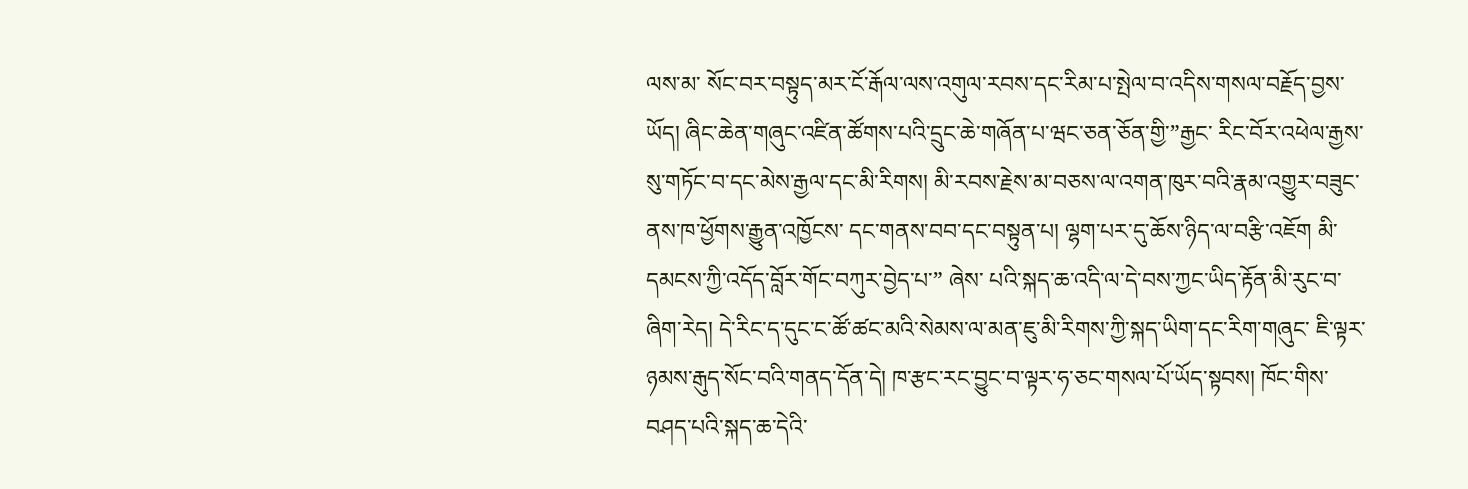ལས་མ་ སོང་བར་བསྟུད་མར་ངོ་རྒོལ་ལས་འགུལ་རབས་དང་རིམ་པ་སྤེལ་བ་འདིས་གསལ་བརྗོད་བྱས་ ཡོད། ཞིང་ཆེན་གཞུང་འཛིན་ཚོགས་པའི་དྲུང་ཆེ་གཞོན་པ་ཝང་ཅན་ཅོན་གྱི་”རྒྱང་ རིང་བོར་འཕེལ་རྒྱས་སུ་གཏོང་བ་དང་མེས་རྒྱལ་དང་མི་རིགས། མི་རབས་རྗེས་མ་བཅས་ལ་འགན་ཁུར་བའི་རྣམ་འགྱུར་བཟུང་ནས་ཁ་ཕྱོགས་རྒྱུན་འཁྱོངས་ དང་གནས་བབ་དང་བསྟུན་པ། ལྷག་པར་དུ་ཆོས་ཉིད་ལ་བརྩི་འཇོག མི་དམངས་ཀྱི་འདོད་བློར་གོང་བཀུར་བྱེད་པ་” ཞེས་ པའི་སྐད་ཆ་འདི་ལ་དེ་བས་ཀྱང་ཡིད་རྟོན་མི་རུང་བ་ཞིག་རེད། དེ་རིང་ད་དུང་ང་ཚོ་ཚང་མའི་སེམས་ལ་མན་ཇུ་མི་རིགས་ཀྱི་སྐད་ཡིག་དང་རིག་གཞུང་ ཇི་ལྟར་ཉམས་རྒུད་སོང་བའི་གནད་དོན་དེ། ཁ་རྩང་རང་བྱུང་བ་ལྟར་ཧ་ཅང་གསལ་པོ་ཡོད་སྟབས། ཁོང་གིས་བཤད་པའི་སྐད་ཆ་དེའི་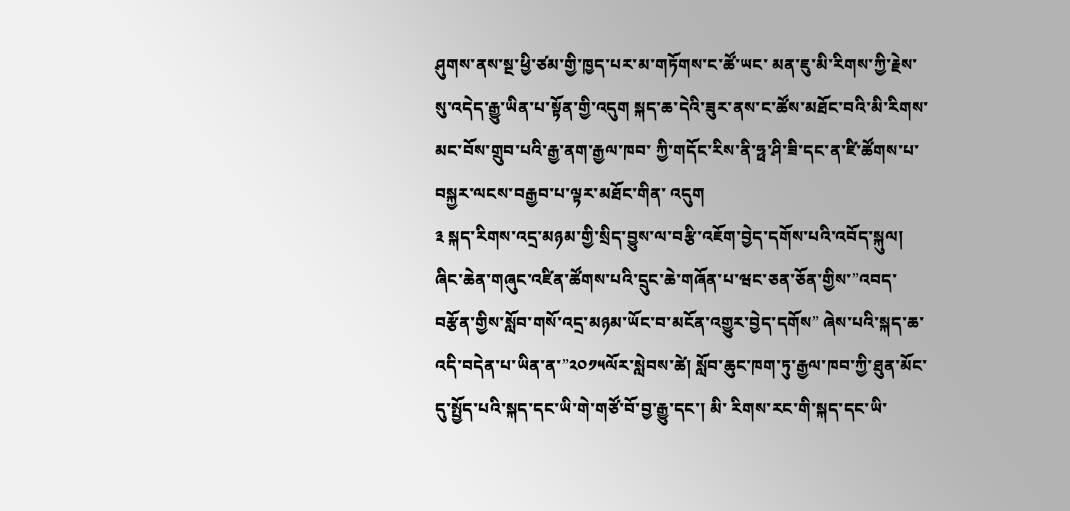ཤུགས་ནས་སྔ་ཕྱི་ཙམ་གྱི་ཁྱད་པར་མ་གཏོགས་ང་ཚོ་ཡང་ མན་ཇུ་མི་རིགས་ཀྱི་རྗེས་སུ་འདེད་རྒྱུ་ཡིན་པ་སྟོན་གྱི་འདུག སྐད་ཆ་དེའི་ཟུར་ནས་ང་ཚོས་མཐོང་བའི་མི་རིགས་མང་བོས་གྲུབ་པའི་རྒྱ་ནག་རྒྱལ་ཁབ་ ཀྱི་གདོང་རིས་ནི་ཧྥ་ཤི་ཟི་དང་ན་ཛི་ཚོགས་པ་བསྐྱར་ལངས་བརྒྱབ་པ་ལྟར་མཐོང་གིན་ འདུག
༣ སྐད་རིགས་འདྲ་མཉམ་གྱི་སྲིད་བྱུས་ལ་བརྩི་འཇོག་བྱེད་དགོས་པའི་འབོད་སྐུལ།
ཞིང་ཆེན་གཞུང་འཛིན་ཚོགས་པའི་དྲུང་ཆེ་གཞོན་པ་ཝང་ཅན་ཅོན་གྱིས་”འབད་བརྩོན་གྱིས་སློབ་གསོ་འདྲ་མཉམ་ཡོང་བ་མངོན་འགྱུར་བྱེད་དགོས” ཞེས་པའི་སྐད་ཆ་འདི་བདེན་པ་ཡིན་ན་”༢༠༡༥ལོར་སླེབས་ཚེ། སློབ་ཆུང་ཁག་ཏུ་རྒྱལ་ཁབ་ཀྱི་ཐུན་མོང་དུ་སྤྱོད་པའི་སྐད་དང་ཡི་གེ་གཙོ་བོ་བྱ་རྒྱུ་དང་། མི་ རིགས་རང་གི་སྐད་དང་ཡི་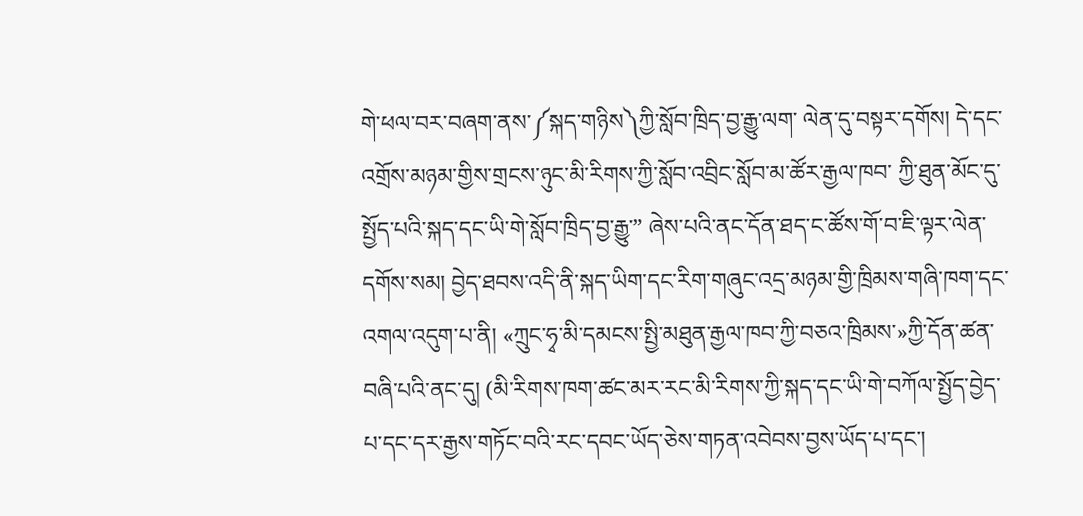གེ་ཕལ་བར་བཞག་ནས་༼སྐད་གཉིས༽ཀྱི་སློབ་ཁྲིད་བྱ་རྒྱུ་ལག་ ལེན་དུ་བསྟར་དགོས། དེ་དང་འགྲོས་མཉམ་གྱིས་གྲངས་ཉུང་མི་རིགས་ཀྱི་སློབ་འབྲིང་སློབ་མ་ཚོར་རྒྱལ་ཁབ་ ཀྱི་ཐུན་མོང་དུ་སྤྱོད་པའི་སྐད་དང་ཡི་གེ་སློབ་ཁྲིད་བྱ་རྒྱུ་” ཞེས་པའི་ནང་དོན་ཐད་ང་ཚོས་གོ་བ་ཇི་ལྟར་ལེན་དགོས་སམ། བྱེད་ཐབས་འདི་ནི་སྐད་ཡིག་དང་རིག་གཞུང་འདྲ་མཉམ་གྱི་ཁྲིམས་གཞི་ཁག་དང་འགལ་འདུག་པ་ནི། «ཀྲུང་ཧྭ་མི་དམངས་སྤྱི་མཐུན་རྒྱལ་ཁབ་ཀྱི་བཅའ་ཁྲིམས་»ཀྱི་དོན་ཚན་བཞི་པའི་ནང་དུ། (མི་རིགས་ཁག་ཚང་མར་རང་མི་རིགས་ཀྱི་སྐད་དང་ཡི་གེ་བཀོལ་སྤྱོད་བྱེད་པ་དང་དར་རྒྱས་གཏོང་བའི་རང་དབང་ཡོད་ཅེས་གཏན་འབེབས་བྱས་ཡོད་པ་དང་།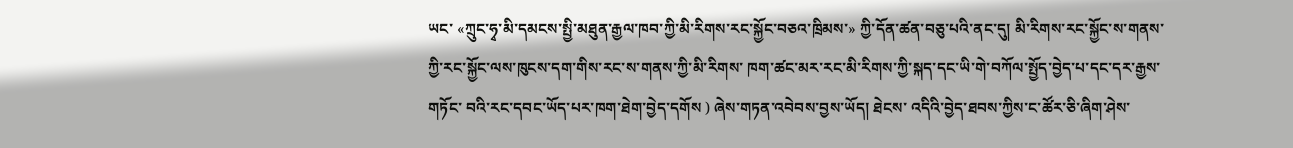ཡང་ «ཀྲུང་ཧྭ་མི་དམངས་སྤྱི་མཐུན་རྒྱལ་ཁབ་ཀྱི་མི་རིགས་རང་སྐྱོང་བཅའ་ཁྲིམས་» ཀྱི་དོན་ཚན་བཅུ་པའི་ནང་དུ། མི་རིགས་རང་སྐྱོང་ས་གནས་ཀྱི་རང་སྐྱོང་ལས་ཁུངས་དག་གིས་རང་ས་གནས་ཀྱི་མི་རིགས་ ཁག་ཚང་མར་རང་མི་རིགས་ཀྱི་སྐད་དང་ཡི་གེ་བཀོལ་སྤྱོད་བྱེད་པ་དང་དར་རྒྱས་གཏོང་ བའི་རང་དབང་ཡོད་པར་ཁག་ཐེག་བྱེད་དགོས ) ཞེས་གཏན་འབེབས་བྱས་ཡོད། ཐེངས་ འདིའི་བྱེད་ཐབས་ཀྱིས་ང་ཚོར་ཅི་ཞིག་ཤེས་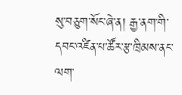སུ་བཅུག་སོང་ཞེ་ན། རྒྱ་ནག་གི་དབང་འཛིན་པ་ཚོར་རྩ་ཁྲིམས་ནང་ལག་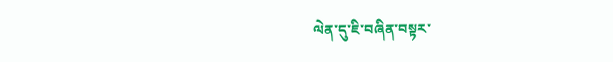ལེན་དུ་ཇི་བཞིན་བསྟར་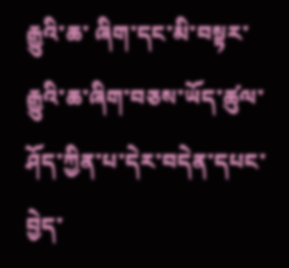རྒྱུའི་ཆ་ ཞིག་དང་མི་བསྟར་རྒྱུའི་ཆ་ཞིག་བཅས་ཡོད་ཚུལ་ཤོད་ཀྱིན་པ་དེར་བདེན་དཔང་བྱེད་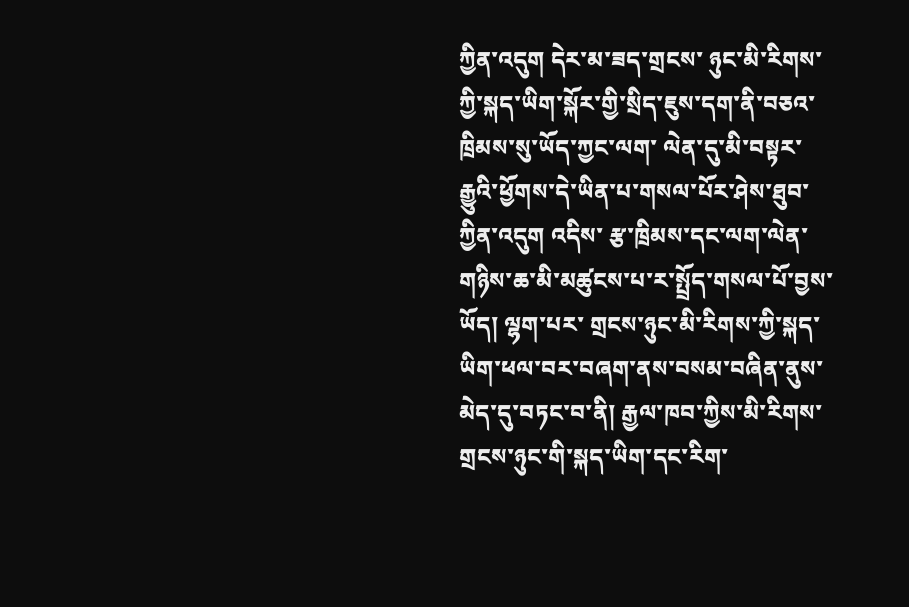ཀྱིན་འདུག དེར་མ་ཟད་གྲངས་ ཉུང་མི་རིགས་ཀྱི་སྐད་ཡིག་སྐོར་གྱི་སྲིད་ཇུས་དག་ནི་བཅའ་ཁྲིམས་སུ་ཡོད་ཀྱང་ལག་ ལེན་དུ་མི་བསྟར་རྒྱུའི་ཕྱོགས་དེ་ཡིན་པ་གསལ་པོར་ཤེས་ཐུབ་ཀྱིན་འདུག འདིས་ རྩ་ཁྲིམས་དང་ལག་ལེན་གཉིས་ཆ་མི་མཚུངས་པ་ར་སྤྲོད་གསལ་པོ་བྱས་ཡོད། ལྷག་པར་ གྲངས་ཉུང་མི་རིགས་ཀྱི་སྐད་ཡིག་ཕལ་བར་བཞག་ནས་བསམ་བཞིན་ནུས་མེད་དུ་བཏང་བ་ནི། རྒྱལ་ཁབ་ཀྱིས་མི་རིགས་གྲངས་ཉུང་གི་སྐད་ཡིག་དང་རིག་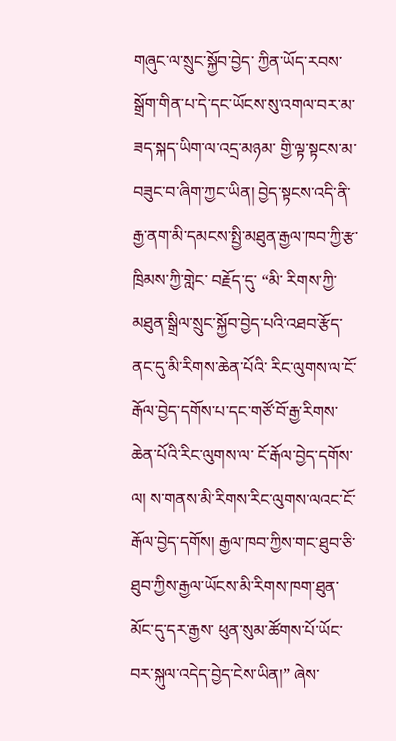གཞུང་ལ་སྲུང་སྐྱོབ་བྱེད་ ཀྱིན་ཡོད་རབས་སྒྲོག་གིན་པ་དེ་དང་ཡོངས་སུ་འགལ་བར་མ་ཟད་སྐད་ཡིག་ལ་འདྲ་མཉམ་ གྱི་ལྟ་སྟངས་མ་བཟུང་བ་ཞིག་ཀྱང་ཡིན། བྱེད་སྟངས་འདི་ནི་རྒྱ་ནག་མི་དམངས་སྤྱི་མཐུན་རྒྱལ་ཁབ་ཀྱི་རྩ་ཁྲིམས་ཀྱི་གླེང་ བརྗོད་དུ་ “མི་ རིགས་ཀྱི་མཐུན་སྒྲིལ་སྲུང་སྐྱོབ་བྱེད་པའི་འཐབ་རྩོད་ནང་དུ་མི་རིགས་ཆེན་པོའི་ རིང་ལུགས་ལ་ངོ་རྒོལ་བྱེད་དགོས་པ་དང་གཙོ་བོ་རྒྱ་རིགས་ཆེན་པོའི་རིང་ལུགས་ལ་ ངོ་རྒོལ་བྱེད་དགོས་ལ། ས་གནས་མི་རིགས་རིང་ལུགས་ལའང་ངོ་རྒོལ་བྱེད་དགོས། རྒྱལ་ཁབ་ཀྱིས་གང་ཐུབ་ཅི་ཐུབ་ཀྱིས་རྒྱལ་ཡོངས་མི་རིགས་ཁག་ཐུན་མོང་དུ་དར་རྒྱས་ ཕུན་སུམ་ཚོགས་པོ་ཡོང་བར་སྐུལ་འདེད་བྱེད་ངེས་ཡིན།” ཞེས་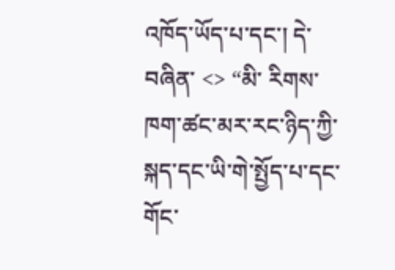འཁོད་ཡོད་པ་དང་། དེ་བཞིན་ <> “མི་ རིགས་ཁག་ཚང་མར་རང་ཉིད་ཀྱི་སྐད་དང་ཡི་གེ་སྤྱོད་པ་དང་གོང་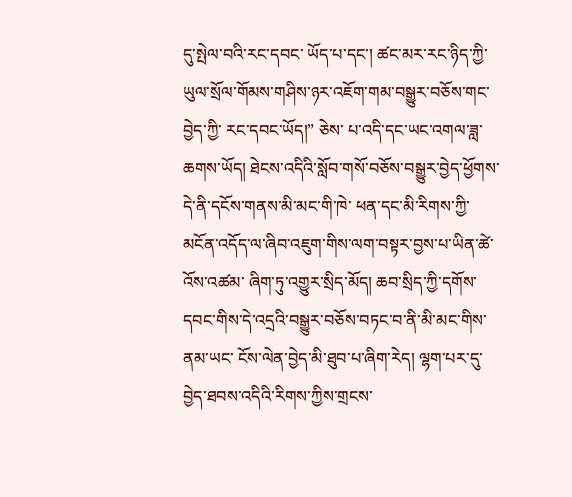དུ་སྤེལ་བའི་རང་དབང་ ཡོད་པ་དང་། ཚང་མར་རང་ཉིད་ཀྱི་ཡུལ་སྲོལ་གོམས་གཤིས་ཉར་འཇོག་གམ་བསྒྱུར་བཅོས་གང་བྱེད་ཀྱི་ རང་དབང་ཡོད།” ཅེས་ པ་འདི་དང་ཡང་འགལ་ཟླ་ཆགས་ཡོད། ཐེངས་འདིའི་སློབ་གསོ་བཅོས་བསྒྱུར་བྱེད་ཕྱོགས་དེ་ནི་དངོས་གནས་མི་མང་གི་ཁེ་ ཕན་དང་མི་རིགས་ཀྱི་མངོན་འདོད་ལ་ཞིབ་འཇུག་གིས་ལག་བསྟར་བྱས་པ་ཡིན་ཚེ་འོས་འཚམ་ ཞིག་ཏུ་འགྱུར་སྲིད་མོད། ཆབ་སྲིད་ཀྱི་དགོས་དབང་གིས་དེ་འདྲའི་བསྒྱུར་བཅོས་བཏང་བ་ནི་མི་མང་གིས་ནམ་ཡང་ ངོས་ལེན་བྱེད་མི་ཐུབ་པ་ཞིག་རེད། ལྷག་པར་དུ་བྱེད་ཐབས་འདིའི་རིགས་ཀྱིས་གྲངས་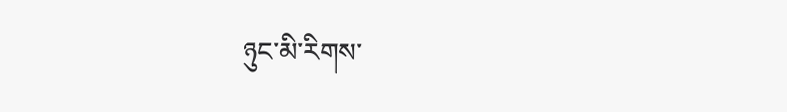ཉུང་མི་རིགས་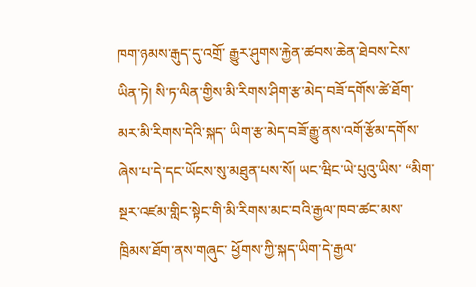ཁག་ཉམས་རྒུད་དུ་འགྲོ་ རྒྱུར་ཤུགས་རྐྱེན་ཚབས་ཆེན་ཐེབས་ངེས་ཡིན་ཏེ། སི་ཏ་ལིན་གྱིས་མི་རིགས་ཤིག་རྩ་མེད་བཟོ་དགོས་ཚེ་ཐོག་མར་མི་རིགས་དེའི་སྐད་ ཡིག་རྩ་མེད་བཟོ་རྒྱུ་ནས་འགོ་རྩོམ་དགོས་ཞེས་པ་དེ་དང་ཡོངས་སུ་མཐུན་པས་སོ། ཡང་ཝིང་ཡེ་པུའུ་ཡིས་ “མིག་ སྔར་འཛམ་གླིང་སྟེང་གི་མི་རིགས་མང་བའི་རྒྱལ་ཁབ་ཚང་མས་ཁྲིམས་ཐོག་ནས་གཞུང་ ཕྱོགས་ཀྱི་སྐད་ཡིག་དེ་རྒྱལ་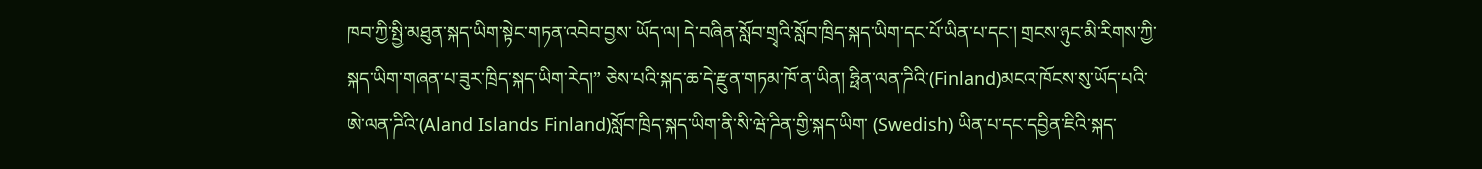ཁབ་ཀྱི་སྤྱི་མཐུན་སྐད་ཡིག་སྟེང་གཏན་འབེབ་བྱས་ ཡོད་ལ། དེ་བཞིན་སློབ་གྲྭའི་སློབ་ཁྲིད་སྐད་ཡིག་དང་པོ་ཡིན་པ་དང་། གྲངས་ཉུང་མི་རིགས་ཀྱི་སྐད་ཡིག་གཞན་པ་ཟུར་ཁྲིད་སྐད་ཡིག་རེད།” ཅེས་པའི་སྐད་ཆ་དེ་རྫུན་གཏམ་ཁོ་ན་ཡིན། ཧྥིན་ལན་ཌིའི་(Finland)མངའ་ཁོངས་སུ་ཡོད་པའི་ཨེ་ལན་ཌིའི་(Aland Islands Finland)སློབ་ཁྲིད་སྐད་ཡིག་ནི་སི་ཝེ་ཌིན་གྱི་སྐད་ཡིག་ (Swedish) ཡིན་པ་དང་དབྱིན་ཇིའི་སྐད་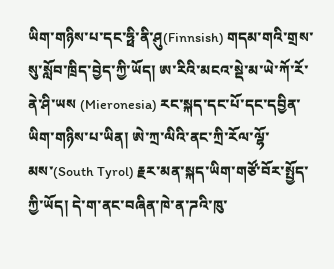ཡིག་གཉིས་པ་དང་ཧྥི་ནི་ཤུ(Finnsish) གདམ་གའི་གྲས་སུ་སློབ་ཁྲིད་བྱེད་ཀྱི་ཡོད། ཨ་རིའི་མངའ་སྡེ་མ་ཡེ་ཀོ་རོ་ནེ་ཤི་ཡས (Mieronesia) རང་སྐད་དང་པོ་དང་དབྱིན་ཡིག་གཉིས་པ་ཡིན། ཨེ་ཀྲ་ལིའི་ནང་ཀྲི་རོལ་ལྷོ་མས་(South Tyrol) རྗར་མན་སྐད་ཡིག་གཙོ་བོར་སྤྱོད་ཀྱི་ཡོད། དེ་ག་ནང་བཞིན་ཁེ་ན་ཌའི་ཁུ་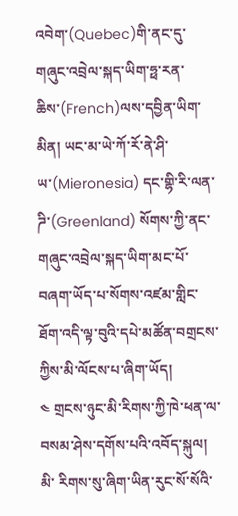འབེག་(Quebec)གི་ནང་དུ་གཞུང་འབྲེལ་སྐད་ཡིག་ཧྥ་རན་ཆིས་(French)ལས་དབྱིན་ཡིག་མིན། ཡང་མ་ཡེ་ཀོ་རོ་ནེ་ཤི་ཡ་(Mieronesia) དང་གྷི་རི་ལན་ཌི་(Greenland) སོགས་ཀྱི་ནང་གཞུང་འབྲེལ་སྐད་ཡིག་མང་པོ་བཞག་ཡོད་པ་སོགས་འཛམ་གླིང་ཐོག་འདི་ལྟ་བུའི་དཔེ་མཚོན་བགྲངས་ཀྱིས་མི་ལོངས་པ་ཞིག་ཡོད།
༤ གྲངས་ཉུང་མི་རིགས་ཀྱི་ཁེ་ཕན་ལ་བསམ་ཤེས་དགོས་པའི་འབོད་སྐུལ།
མི་ རིགས་སུ་ཞིག་ཡིན་རུང་སོ་སོའི་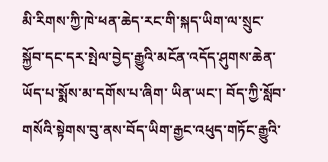མི་རིགས་ཀྱི་ཁེ་ཕན་ཆེད་རང་གི་སྐད་ཡིག་ལ་སྲུང་ སྐྱོབ་དང་དར་སྤེལ་བྱེད་རྒྱུའི་མངོན་འདོད་ཤུགས་ཆེན་ཡོད་པ་སྨོས་མ་དགོས་པ་ཞིག་ ཡིན་ཡང་། བོད་ཀྱི་སློབ་གསོའི་སྟེགས་བུ་ནས་བོད་ཡིག་རྒྱང་འཕུད་གཏོང་རྒྱུའི་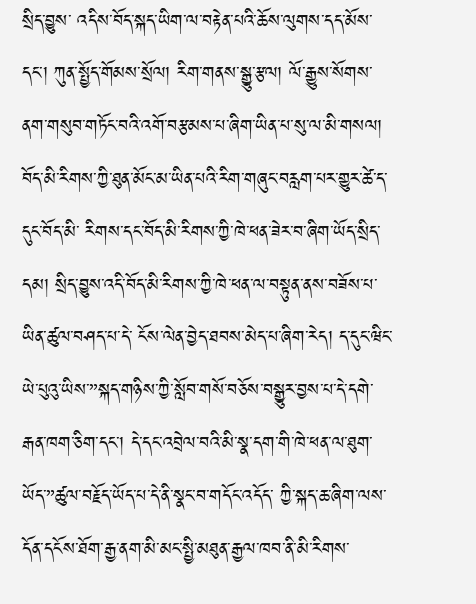སྲིད་བྱུས་ འདིས་བོད་སྐད་ཡིག་ལ་བརྟེན་པའི་ཆོས་ལུགས་དད་མོས་དང་། ཀུན་སྤྱོད་གོམས་སྲོལ། རིག་གནས་སྒྱུ་རྩལ། ལོ་རྒྱུས་སོགས་ནག་གསུབ་གཏོང་བའི་འགོ་བརྩམས་པ་ཞིག་ཡིན་པ་སུ་ལ་མི་གསལ། བོད་མི་རིགས་ཀྱི་ཐུན་མོང་མ་ཡིན་པའི་རིག་གཞུང་བརླག་པར་གྱུར་ཚེ་ད་དུང་བོད་མི་ རིགས་དང་བོད་མི་རིགས་ཀྱི་ཁེ་ཕན་ཟེར་བ་ཞིག་ཡོད་སྲིད་དམ། སྲིད་བྱུས་འདི་བོད་མི་རིགས་ཀྱི་ཁེ་ཕན་ལ་བསྟུན་ནས་བཟོས་པ་ཡིན་ཚུལ་བཤད་པ་དེ་ ངོས་ལེན་བྱེད་ཐབས་མེད་པ་ཞིག་རེད། ད་དུང་ཝིང་ཡེ་པུའུ་ཡིས་”སྐད་གཉིས་ཀྱི་སློབ་གསོ་བཅོས་བསྒྱུར་བྱས་པ་དེ་དགེ་རྒན་ཁག་ཅིག་དང་། དེ་དང་འབྲེལ་བའི་མི་སྣ་དག་གི་ཁེ་ཕན་ལ་ཐུག་ཡོད་”ཚུལ་བརྗོད་ཡོད་པ་དེ་ནི་སྣང་བ་གདོང་འདོད་ ཀྱི་སྐད་ཆ་ཞིག་ལས་དོན་དངོས་ཐོག་རྒྱ་ནག་མི་མང་སྤྱི་མཐུན་རྒྱལ་ཁབ་ནི་མི་རིགས་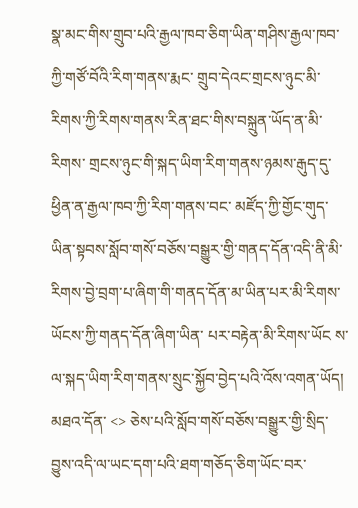སྣ་མང་གིས་གྲུབ་པའི་རྒྱལ་ཁབ་ཅིག་ཡིན་གཤིས་རྒྱལ་ཁབ་ཀྱི་གཙོ་བོའི་རིག་གནས་རྨང་ གྲུབ་དེའང་གྲངས་ཉུང་མི་རིགས་ཀྱི་རིགས་གནས་རིན་ཐང་གིས་བསྐྲུན་ཡོད་ན་མི་རིགས་ གྲངས་ཉུང་གི་སྐད་ཡིག་རིག་གནས་ཉམས་རྒུད་དུ་ཕྱིན་ན་རྒྱལ་ཁབ་ཀྱི་རིག་གནས་བང་ མཛོད་ཀྱི་གྱོང་གུད་ཡིན་སྟབས་སློབ་གསོ་བཅོས་བསྒྱུར་གྱི་གནད་དོན་འདི་ནི་མི་ རིགས་བྱེ་བྲག་པ་ཞིག་གི་གནད་དོན་མ་ཡིན་པར་མི་རིགས་ཡོངས་ཀྱི་གནད་དོན་ཞིག་ཡིན་ པར་བརྟེན་མི་རིགས་ཡོང ས་ལ་སྐད་ཡིག་རིག་གནས་སྲུང་སྐྱོབ་བྱེད་པའི་འོས་འགན་ཡོད།
མཐའ་དོན་ <> ཅེས་པའི་སློབ་གསོ་བཅོས་བསྒྱུར་གྱི་སྲིད་བྱུས་འདི་ལ་ཡང་དག་པའི་ཐག་གཅོད་ཅིག་ཡོང་བར་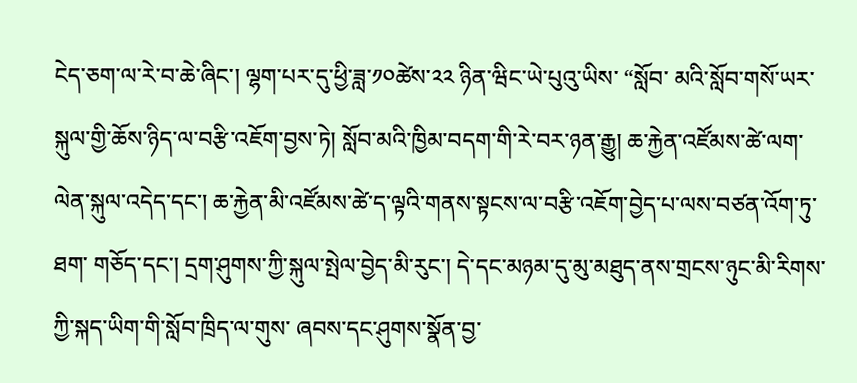ངེད་ཅག་ལ་རེ་བ་ཆེ་ཞིང་། ལྷག་པར་དུ་ཕྱི་ཟླ་༡༠ཚེས་༢༢ ཉིན་ཝིང་ཡེ་པུའུ་ཡིས་ “སློབ་ མའི་སློབ་གསོ་ཡར་སྐུལ་གྱི་ཆོས་ཉིད་ལ་བརྩི་འཇོག་བྱས་ཏེ། སློབ་མའི་ཁྱིམ་བདག་གི་རེ་བར་ཉན་རྒྱུ། ཆ་རྐྱེན་འཛོམས་ཚེ་ལག་ལེན་སྐུལ་འདེད་དང་། ཆ་རྐྱེན་མི་འཛོམས་ཚེ་ད་ལྟའི་གནས་སྟངས་ལ་བརྩི་འཇོག་བྱེད་པ་ལས་བཙན་འོག་ཏུ་ཐག་ གཅོད་དང་། དྲག་ཤུགས་ཀྱི་སྐུལ་སྤེལ་བྱེད་མི་རུང་། དེ་དང་མཉམ་དུ་མུ་མཐུད་ནས་གྲངས་ཉུང་མི་རིགས་ཀྱི་སྐད་ཡིག་གི་སློབ་ཁྲིད་ལ་གུས་ ཞབས་དང་ཤུགས་སྣོན་བྱ་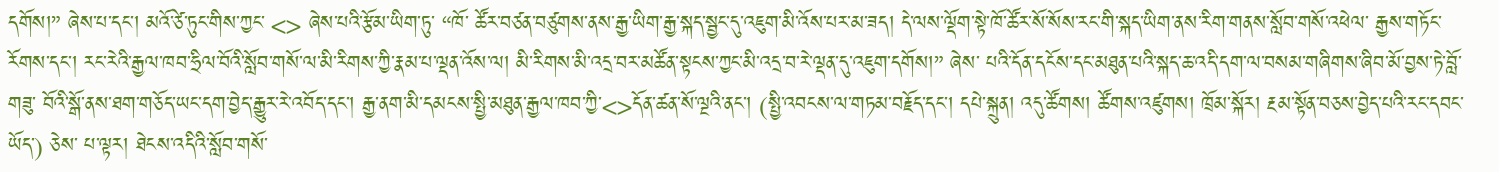དགོས།” ཞེས་པ་དང་། མའོ་ཙེ་ཏུང་གིས་ཀྱང་ <> ཞེས་པའི་རྩོམ་ཡིག་ཏུ་ “ཁོ་ ཚོར་བཙན་བཙུགས་ནས་རྒྱ་ཡིག་རྒྱ་སྐད་སྦྱང་དུ་འཇུག་མི་འོས་པར་མ་ཟད། དེ་ལས་ལྡོག་སྟེ་ཁོ་ཚོར་སོ་སོས་རང་གི་སྐད་ཡིག་ནས་རིག་གནས་སློབ་གསོ་འཕེལ་ རྒྱས་གཏོང་རོགས་དང་། རང་རེའི་རྒྱལ་ཁབ་ཧྲིལ་བོའི་སློབ་གསོ་ལ་མི་རིགས་ཀྱི་རྣམ་པ་ལྡན་འོས་ལ། མི་རིགས་མི་འདྲ་བར་མཚོན་སྟངས་ཀྱང་མི་འདྲ་བ་རེ་ལྡན་དུ་འཇུག་དགོས།” ཞེས་ པའི་དོན་དངོས་དང་མཐུན་པའི་སྐད་ཆ་འདི་དག་ལ་བསམ་གཞིགས་ཞིབ་མོ་བྱས་ཏེ་བློ་གཟུ་ བོའི་སྒོ་ནས་ཐག་གཅོད་ཡང་དག་བྱེད་རྒྱུར་རེ་འབོད་དང་། རྒྱ་ནག་མི་དམངས་སྤྱི་མཐུན་རྒྱལ་ཁབ་ཀྱི་<>དོན་ཚན་སོ་ལྔའི་ནང་། (སྤྱི་འབངས་ལ་གཏམ་བརྗོད་དང་། དཔེ་སྐྲུན། འདུ་ཚོགས། ཚོགས་འཛུགས། ཁྲོམ་སྐོར། རྔམ་སྟོན་བཅས་བྱེད་པའི་རང་དབང་ཡོད་) ཅེས་ པ་ལྟར། ཐེངས་འདིའི་སློབ་གསོ་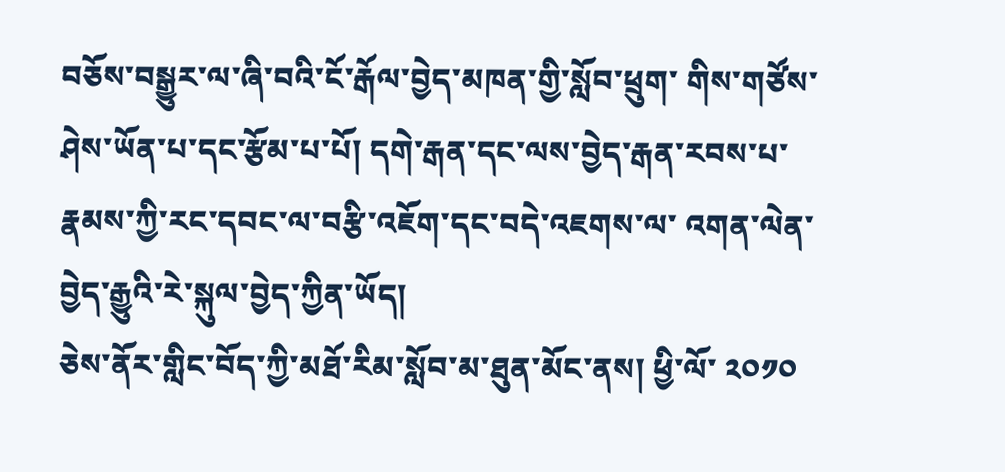བཅོས་བསྒྱུར་ལ་ཞི་བའི་ངོ་རྒོལ་བྱེད་མཁན་གྱི་སློབ་ཕྲུག་ གིས་གཙོས་ཤེས་ཡོན་པ་དང་རྩོམ་པ་པོ། དགེ་རྒན་དང་ལས་བྱེད་རྒན་རབས་པ་རྣམས་ཀྱི་རང་དབང་ལ་བརྩི་འཇོག་དང་བདེ་འཇགས་ལ་ འགན་ལེན་བྱེད་རྒྱུའི་རེ་སྐུལ་བྱེད་ཀྱིན་ཡོད།
ཅེས་ནོར་གླིང་བོད་ཀྱི་མཐོ་རིམ་སློབ་མ་ཐུན་མོང་ནས། ཕྱི་ལོ་ ༢༠༡༠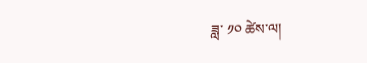ཟླ་ ༡༠ ཚེས་ལ།